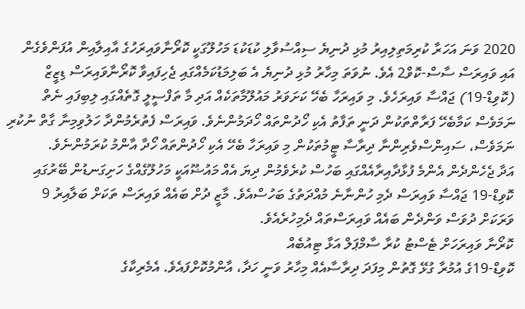2020 ވަނަ އަހަރާ ކުރިމަތިލިއިރު މުޅި ދުނިޔެ ސިއްސުވާލި ކުޑަކުޑަ މަހުލޫގަކީ ކޮރޯނާވައިރަހުގެ އާއިލާއިން އުފަންވެގެން އައި ވައިރަސް ސާސް-ކޮވް2 އެވެ. ނުވަތަ މިހާރު މުޅި ދުނިޔެ އެ ބަލިމަޑުކަމެއްގައި ޖެހިފައިވާ ކޮރޯނާވައިރަސް ޑިޒީޒް (ކޮވިޑް-19) ޖައްސާ ވައިރަހެވެ. މި ވައިރަހާ ބެހޭ ކަށަވަރު މައުލޫމާތަކެއް އަދި މާ ތަފްސީލީ ގޮތެއްގައި ލިބިފައި ނެތް ނަމަވެސް ކަމާބެހޭ ފަރާތްތަކުން ދަނީ ތަފާތު އެކި ހޯދުންތައް ހޯދަމުންނެވެ. ވައިރަސް ފެތުރެމުންދާ ހަލުވިމިނާ ގާތް ނުކުރި ނަމަވެސް، ސައިންސްވެރިންނާ ދިރާސާ ޓީމުތަކުން މި ވައިރަހާ ބެހޭ އެކި ހޯދުންތައް ހޯދާ އާންމު ކުރަމުންނެވެ.
އަދާ ޖެހެންދެން އެންމެ ފުޅާދާއިރާއެއްގައި ބަހުސް ކުރެވެމުން ދިޔަ އެއް މައުޟޫއަކީ މަހުލޫގެއްގެ ހަށިގަނޑުން ބޭރުގައި ކޮވިޑް-19 ޖައްސާ ވައިރަސް ދެމި ހުންނާނެ މުއްދަތުގެ ބަހުސްއެވެ. މާޒީ ދުށް ބައެއް ވައިރަސް ތަކަށް ބަލާއިރު 9 ވަރަކަށް ދުވަސް ވަންދެން ބައެއް ވައިރަސްތައް ދެމިހުރެއެވެ.
ކޮރޯނާ ވައިރަހަށް ޓެސްޓު ކުރާ ސާމްޕަލް އަޅާ ޓިއުބެއް
ކޮވިޑް-19ގެ އުމުރާ ގުޅޭ ގޮތުން މިފަދަ ދިރާސާއެއް މިހާރު ވަނީ ހަދާ، އާންމުކޮށްފައެވެ. އެމެރިކާގެ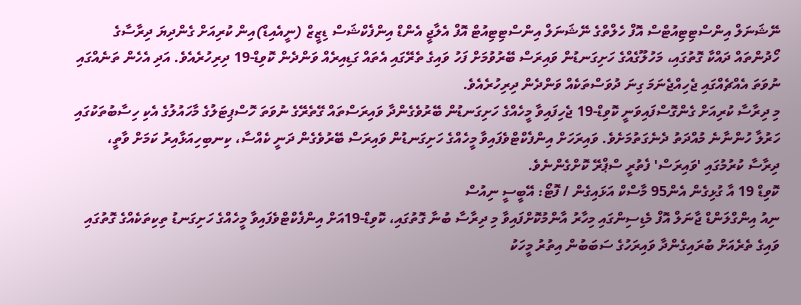ނޭޝަނަލް އިންސްޓިޓިއުޓްސް އޮފް ހެލްތްގެ ނޭޝަނަލް އިންސްޓިޓިއުޓް އޮފް އެލާޖީ އެންޑް އިންފެކްޝަސް ޑިޒީޒް (ނީއެއިޑް)އިން ކުރިއަށް ގެންދިޔަ ދިރާސާގެ ހޯދުންތައް ދައްކާ ގޮތުގައި، މަހުލޫގެއްގެ ހަށިގަނޑުން ވައިރަސް ބޭރުވުމަށް ފަހު ވައިގެ ތެރޭގައި އެތައް ގަޑިއިރެއް ވަންދެން ކޮވިޑް-19 ދިރިހުރެއެވެ. އަދި އެހެން ތަނެއްގައި ނުވަތަ އެއްޗެއްގައި ޖެހިއްޖެނަމަ ގިނަ ދުވަސްތަކެއް ވަންދެން ދިރިހުރެއެވެ.
މި ދިރާސާ ކުރިއަށް ގެންގޮސްފައިވަނީ ކޮވިޑް-19 ޖެހިފައިވާ މީހެއްގެ ހަށިގަނޑުން ބޭރުވެގެންދާ ވައިރަސްތައް ގޭތެރޭގެ ނުވަތަ ހޮސްޕިޓަލުގެ މާހައުލުގެ އެކި ހިސާބުތަކުގައި ހަރުލާ ހުންނާނެ މުއްދަތު ދެނެގަތުމަށެވެ. ވައިރަހަށް އިންފެކްޓްވެފައިވާ މީހެއްގެ ހަށިގަނޑުން ވައިރަސް ބޭރުވެގެން ދަނީ ކެއްސާ، ކިނބިހިއަޅާއިރު ކަމަށް ވާތީ، ދިރާސާ ކުރުމުގައި 'ވައިރަސް' ފެތުރީ ސްޕްރޭ ކޮށްގެންނެވެ.
ކޮވިޑް 19 އާ ގުޅިގެން އެން95 މާސްކް އަޅައިގެން / ފޮޓޯ: އޭބީސީ ނިއުސް
ނިއު އިންގްލަންޑް ޖާނަލް އޮފް މެޑިސިންގައި މިހާރު އާންމުކޮށްފައިވާ މި ދިރާސާ ބުނާ ގޮތުގައި، ކޮވިޑް-19އަށް އިންފެކްޓްވެފައިވާ މީހެއްގެ ހަށިގަނޑު ތިކިތަކެއްގެ ގޮތުގައި ވައިގެ ތެރެއަށް ބުރައިގެންދާ ވައިރަހުގެ ސަބަބުން އިތުރު މީހަކު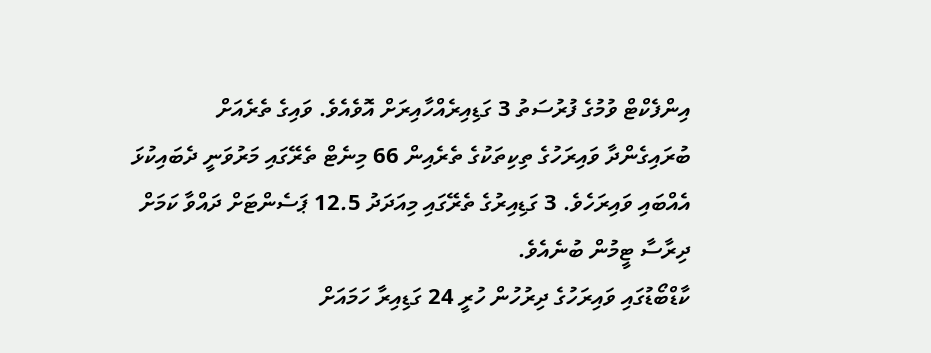އިންފެކްޓް ވުމުގެ ފުރުސަތު 3 ގަޑިއިރެއްހާއިރަށް އޮވެއެވެ. ވައިގެ ތެރެއަށް ބުރައިގެންދާ ވައިރަހުގެ ތިކިތަކުގެ ތެރެއިން 66 މިނެޓް ތެރޭގައި މަރުވަނީ ދެބައިކުޅަ އެއްބައި ވައިރަހެވެ. 3 ގަޑިއިރުގެ ތެރޭގައި މިއަދަދު 12.5 ޕަސެންޓަށް ދައްވާ ކަމަށް ދިރާސާ ޓީމުން ބުނެއެވެ.
ކާޑްބޯޑުގައި ވައިރަހުގެ ދިރުހުން ހުރީ 24 ގަޑިއިރާ ހަމައަށް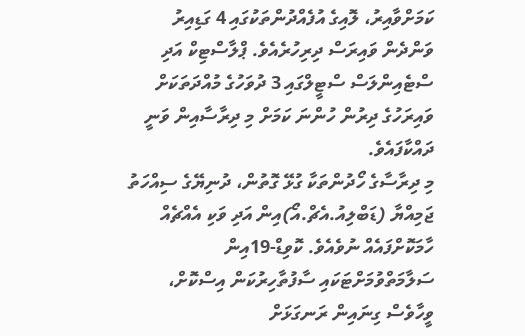ކަމަށްވާއިރު، ލޮއިގެ އުފެއްދުންތަކުގައި 4 ގަޑިއިރު ވަންދެން ވައިރަސް ދިރިހުރެއެވެ. ޕްލާސްޓިކް އަދި ސްޓެއިންލަސް ސްޓީލްގައި 3 ދުވަހުގެ މުއްދަތަކަށް ވައިރަހުގެ ދިރުން ހުންނަ ކަމަށް މި ދިރާސާއިން ވަނީ ދައްކާފައެވެ.
މި ދިރާސާގެ ހޯދުންތަކާ ގުޅޭ ގޮތުން، ދުނިޔޭގެ ސިއްހަތު ޖަމިއްޔާ (ޑަބްލިއު.އެޗް.އޯ)އިން އަދި ވަކި އެއްޗެއް ހާމަކޮށްފައެއް ނުވެއެވެ. ކޮވިޑް-19އިން ސަލާމަތްވުމަށްޓަކައި ސާފުތާހިރުކަން އިސްކޮށް، ވީހާވެސް ގިނައިން ރަނގަޅަށް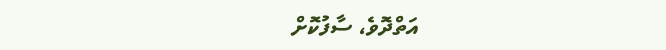އަތްދޮވެ، ސާފުކޮށް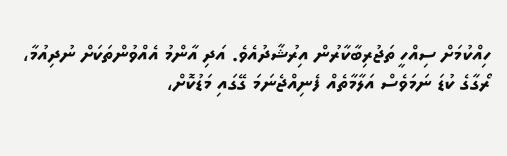ހިއްކުމަށް ސިއްހީ ތަޖުރިބާކާރުން އިރުޝާދުއެވެ. އަދި އާންމު އެއްވުންތަކަށް ނުދިއުމާ، ރޯގާގެ ކުޑަ ނަމަވެސް އަލާމާތެއް ފެނިއްޖެނަމަ ގޭގައި މަޑުކޮށް،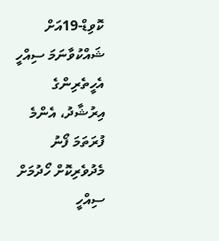ކޮވިޑް-19އަށް ޝައްކުވާނަމަ ސިއްހީ އެހީތެރިންގެ އިރުޝާދު، އެންމެ ފުރަތަމަ ފޯނު މެދުވެރިކޮށް ހޯދުމަށް ސިއްހީ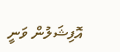އޮފިޝަލުން ވަނީ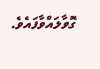ގޮވާލައްވާފައެވެ.